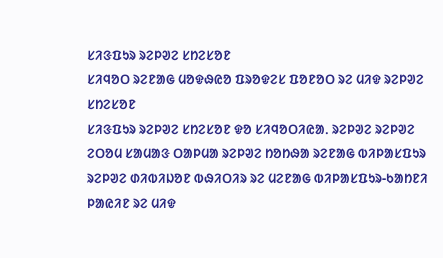ᱥᱤᱝᱯᱩᱨ ᱨᱮᱞᱣᱮ ᱥᱴᱮᱥᱚᱱ
ᱥᱤᱧᱚᱛ ᱨᱮᱱᱟᱜ ᱢᱚᱫᱷᱭᱚ ᱯᱨᱚᱫᱮᱥ ᱯᱚᱱᱚᱛ ᱨᱮ ᱢᱤᱫ ᱨᱮᱞᱣᱮ ᱥᱴᱮᱥᱚᱱ
ᱥᱤᱝᱯᱩᱨ ᱨᱮᱞᱣᱮ ᱥᱴᱮᱥᱚᱱ ᱫᱚ ᱥᱤᱧᱚᱛᱤᱭᱟᱹ ᱨᱮᱞᱣᱮ ᱨᱮᱞᱣᱮ ᱮᱛᱚᱢ ᱥᱟᱢᱟᱝ ᱛᱟᱞᱢᱟ ᱨᱮᱞᱣᱮ ᱴᱚᱴᱷᱟ ᱨᱮᱱᱟᱜ ᱵᱤᱞᱟᱥᱯᱩᱨ ᱨᱮᱞᱣᱮ ᱰᱤᱵᱤᱡᱚᱱ ᱵᱷᱤᱛᱤᱨ ᱨᱮ ᱢᱮᱱᱟᱜ ᱵᱤᱞᱟᱥᱯᱩᱨ-ᱠᱟᱴᱱᱤ ᱞᱟᱭᱤᱱ ᱨᱮ ᱢᱤᱫ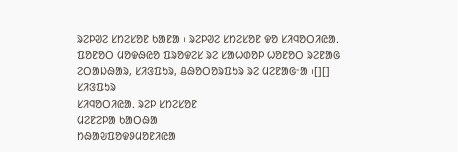ᱨᱮᱞᱣᱮ ᱥᱴᱮᱥᱚᱱ ᱠᱟᱱᱟ ᱾ ᱨᱮᱞᱣᱮ ᱥᱴᱮᱥᱚᱱ ᱫᱚ ᱥᱤᱧᱚᱛᱤᱭᱟᱹ ᱯᱚᱱᱚᱛ ᱢᱚᱫᱷᱭᱚ ᱯᱨᱚᱫᱮᱥ ᱨᱮ ᱥᱟᱦᱰᱚᱞ ᱦᱚᱱᱚᱛ ᱨᱮᱱᱟᱜ ᱮᱛᱟᱡᱷᱟᱨ, ᱥᱤᱝᱯᱩᱨ, ᱪᱷᱚᱛᱚᱨᱯᱩᱨ ᱨᱮ ᱢᱮᱱᱟᱜᱼᱟ ᱾[][]
ᱥᱤᱝᱯᱩᱨ
ᱥᱤᱧᱚᱛᱤᱭᱟᱹ ᱨᱮᱞ ᱥᱴᱮᱥᱚᱱ
ᱢᱮᱱᱮᱞᱟ ᱠᱟᱛᱷᱟ
ᱴᱷᱟᱶᱯᱚᱫᱽᱢᱚᱱᱤᱭᱟ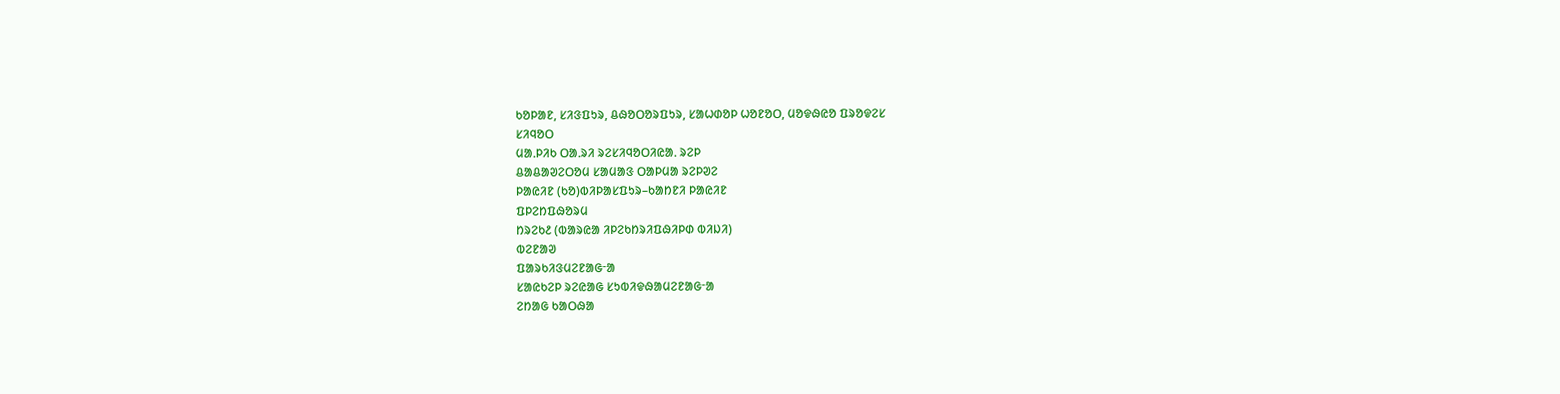ᱠᱚᱞᱟᱱ, ᱥᱤᱝᱯᱩᱨ, ᱪᱷᱚᱛᱚᱨᱯᱩᱨ, ᱥᱟᱦᱰᱚᱞ ᱦᱚᱱᱚᱛ, ᱢᱚᱫᱷᱭᱚ ᱯᱨᱚᱫᱮᱥ
ᱥᱤᱧᱚᱛ
ᱢᱟᱹᱞᱤᱠ ᱛᱟᱹᱨᱤ ᱨᱮᱥᱤᱧᱚᱛᱤᱭᱟᱹ ᱨᱮᱞ
ᱪᱟᱪᱟᱣᱮᱛᱚᱢ ᱥᱟᱢᱟᱝ ᱛᱟᱞᱢᱟ ᱨᱮᱞᱣᱮ
ᱞᱟᱭᱤᱱ (ᱠᱚ)ᱵᱤᱞᱟᱥᱯᱩᱨ–ᱠᱟᱴᱱᱤ ᱞᱟᱭᱤᱱ
ᱯᱞᱮᱴᱯᱷᱚᱨᱢ
ᱴᱨᱮᱠ᱒ (ᱵᱟᱨᱭᱟ ᱤᱞᱮᱠᱴᱨᱤᱯᱷᱤᱞᱰ ᱵᱤᱡᱤ)
ᱵᱮᱱᱟᱣ
ᱯᱟᱨᱠᱤᱝᱢᱮᱱᱟᱜᱼᱟ
ᱥᱟᱭᱠᱮᱞ ᱨᱮᱭᱟᱜ ᱥᱩᱵᱤᱫᱷᱟᱢᱮᱱᱟᱜᱼᱟ
ᱮᱴᱟᱜ ᱠᱟᱛᱷᱟ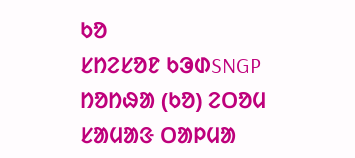ᱠᱚ
ᱥᱴᱮᱥᱚᱱ ᱠᱳᱰSNGP
ᱴᱚᱴᱷᱟ (ᱠᱚ) ᱮᱛᱚᱢ ᱥᱟᱢᱟᱝ ᱛᱟᱞᱢᱟ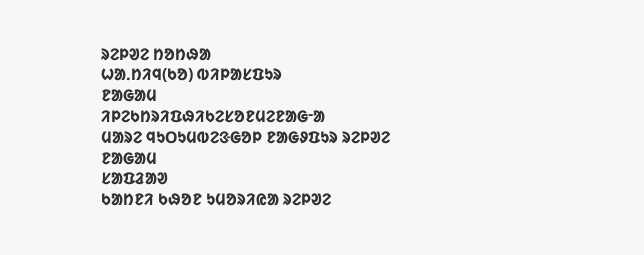ᱨᱮᱞᱣᱮ ᱴᱚᱴᱷᱟ
ᱦᱟᱹᱴᱤᱧ(ᱠᱚ) ᱵᱤᱞᱟᱥᱯᱩᱨ
ᱱᱟᱜᱟᱢ
ᱤᱞᱮᱠᱴᱨᱤᱯᱷᱤᱠᱮᱥᱚᱱᱢᱮᱱᱟᱜᱼᱟ
ᱢᱟᱨᱮ ᱧᱩᱛᱩᱢᱵᱮᱝᱜᱚᱞ ᱱᱟᱜᱽᱯᱩᱨ ᱨᱮᱞᱣᱮ
ᱱᱟᱜᱟᱢ
ᱥᱟᱯᱲᱟᱣ
ᱠᱟᱴᱱᱤ ᱠᱷᱚᱱ ᱩᱢᱚᱨᱤᱭᱟ ᱨᱮᱞᱣᱮ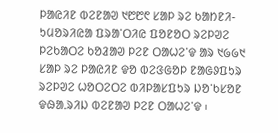ᱞᱟᱭᱤᱱ ᱵᱮᱱᱟᱣ ᱑᱘᱘᱖ ᱥᱟᱞ ᱨᱮ ᱠᱟᱴᱱᱤ-ᱩᱢᱚᱨᱤᱭᱟ ᱯᱨᱟᱸᱛᱤᱭ ᱯᱚᱱᱚᱛ ᱨᱮᱞᱣᱮ ᱞᱮᱠᱟᱛᱮ ᱠᱚᱲᱟᱣ ᱞᱮᱱ ᱛᱟᱦᱮᱸᱫ ᱟᱨ ᱑᱙᱙᱑ ᱥᱟᱞ ᱨᱮ ᱞᱟᱭᱤᱱ ᱫᱚ ᱵᱮᱝᱜᱚᱞ ᱱᱟᱜᱽᱯᱩᱨ ᱨᱮᱞᱣᱮ ᱦᱚᱛᱮᱛᱮ ᱵᱤᱞᱟᱥᱯᱩᱨ ᱡᱚᱸᱠᱥᱚᱱ ᱫᱷᱟᱹᱨᱤᱡ ᱵᱮᱱᱟᱣ ᱞᱮᱱ ᱛᱟᱦᱮᱸᱫ ᱾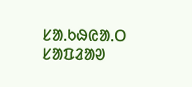ᱥᱟᱹᱠᱷᱭᱟᱹᱛ
ᱥᱟᱯᱲᱟᱣ